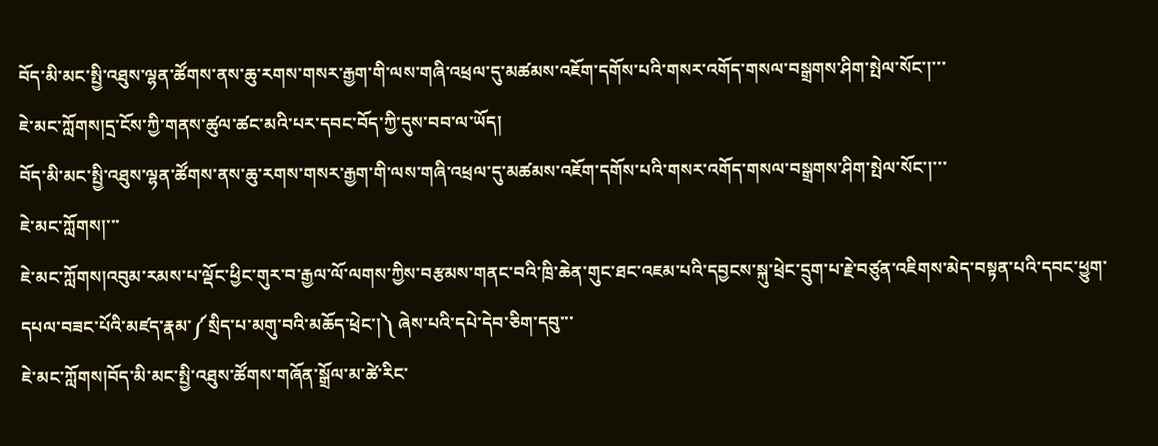བོད་མི་མང་སྤྱི་འཐུས་ལྷན་ཚོགས་ནས་ཆུ་རགས་གསར་རྒྱག་གི་ལས་གཞི་འཕྲལ་དུ་མཚམས་འཇོག་དགོས་པའི་གསར་འགོད་གསལ་བསྒྲགས་ཤིག་སྤེལ་སོང་།་་་
ཇེ་མང་ཀློགས།དྲ་ངོས་ཀྱི་གནས་ཚུལ་ཚང་མའི་པར་དབང་བོད་ཀྱི་དུས་བབ་ལ་ཡོད།
བོད་མི་མང་སྤྱི་འཐུས་ལྷན་ཚོགས་ནས་ཆུ་རགས་གསར་རྒྱག་གི་ལས་གཞི་འཕྲལ་དུ་མཚམས་འཇོག་དགོས་པའི་གསར་འགོད་གསལ་བསྒྲགས་ཤིག་སྤེལ་སོང་།་་་
ཇེ་མང་ཀློགས།་་་
ཇེ་མང་ཀློགས།འབུམ་རམས་པ་ལྡོང་ཕྱིང་གུར་བ་རྒྱལ་ལོ་ལགས་ཀྱིས་བརྩམས་གནང་བའི་ཁྲི་ཆེན་གུང་ཐང་འཇམ་པའི་དབྱངས་སྐུ་ཕྲེང་དྲུག་པ་རྗེ་བཙུན་འཇིགས་མེད་བསྟན་པའི་དབང་ཕྱུག་དཔལ་བཟང་པོའི་མཛད་རྣམ་༼སྲིད་པ་མགུ་བའི་མཆོད་ཕྲེང་།༽ ཞེས་པའི་དཔེ་དེབ་ཅིག་དབུ་་་
ཇེ་མང་ཀློགས།བོད་མི་མང་སྤྱི་འཐུས་ཚོགས་གཞོན་སྒྲོལ་མ་ཚེ་རིང་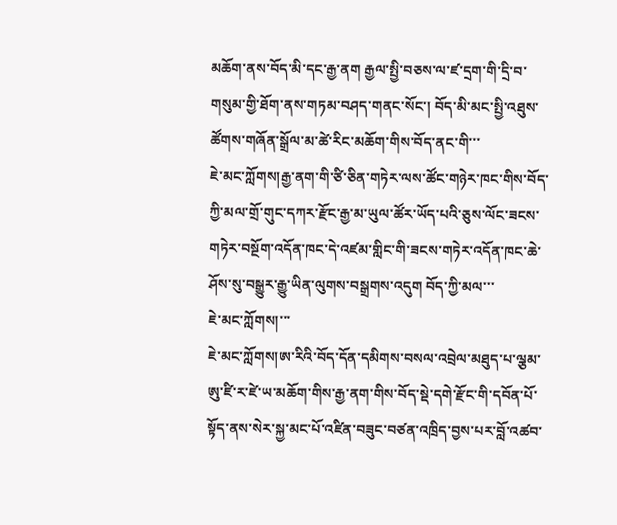མཆོག་ནས་བོད་མི་དང་རྒྱ་ནག རྒྱལ་སྤྱི་བཅས་ལ་ཛ་དྲག་གི་དྲི་བ་གསུམ་གྱི་ཐོག་ནས་གཏམ་བཤད་གནང་སོང་། བོད་མི་མང་སྤྱི་འཐུས་ཚོགས་གཞོན་སྒྲོལ་མ་ཚེ་རིང་མཆོག་གིས་བོད་ནང་གི་་་
ཇེ་མང་ཀློགས།རྒྱ་ནག་གི་ཙི་ཅིན་གཏེར་ལས་ཚོང་གཉེར་ཁང་གིས་བོད་ཀྱི་མལ་གྲོ་གུང་དཀར་རྫོང་རྒྱ་མ་ཡུལ་ཚོར་ཡོད་པའི་ཅུས་ལོང་ཟངས་གཏེར་བསྔོག་འདོན་ཁང་དེ་འཛམ་གླིང་གི་ཟངས་གཏེར་འདོན་ཁང་ཆེ་ཤོས་སུ་བསྒྱུར་རྒྱུ་ཡིན་ལུགས་བསྒྲགས་འདུག བོད་ཀྱི་མལ་་་
ཇེ་མང་ཀློགས།་་་
ཇེ་མང་ཀློགས།ཨ་རིའི་བོད་དོན་དམིགས་བསལ་འབྲེལ་མཐུད་པ་ལྕམ་ཨུ་ཛི་ར་ཛེ་ཡ་མཆོག་གིས་རྒྱ་ནག་གིས་བོད་སྡེ་དགེ་རྫོང་གི་དབོན་པོ་སྟོད་ནས་སེར་སྐྱ་མང་པོ་འཛིན་བཟུང་བཙན་འཁྲིད་བྱས་པར་བློ་འཚབ་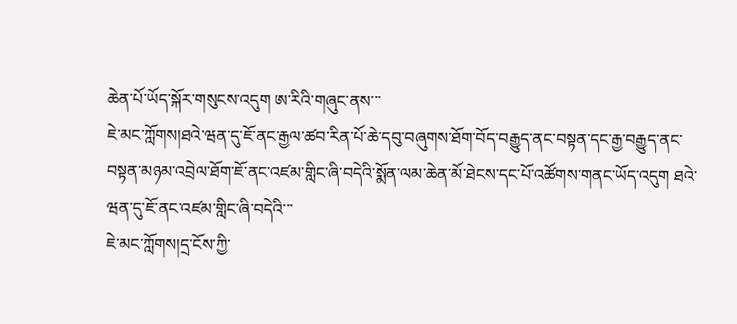ཆེན་པོ་ཡོད་སྐོར་གསུངས་འདུག ཨ་རིའི་གཞུང་ནས་་་
ཇེ་མང་ཀློགས།ཐའེ་ཝན་དུ་ཇོ་ནང་རྒྱལ་ཚབ་རིན་པོ་ཆེ་དབུ་བཞུགས་ཐོག་བོད་བརྒྱུད་ནང་བསྟན་དང་རྒྱ་བརྒྱུད་ནང་བསྟན་མཉམ་འབྲེལ་ཐོག་ཇོ་ནང་འཛམ་གླིང་ཞི་བདེའི་སྨོན་ལམ་ཆེན་མོ་ཐེངས་དང་པོ་འཚོགས་གནང་ཡོད་འདུག ཐའེ་ཝན་དུ་ཇོ་ནང་འཛམ་གླིང་ཞི་བདེའི་་་
ཇེ་མང་ཀློགས།དྲ་ངོས་ཀྱི་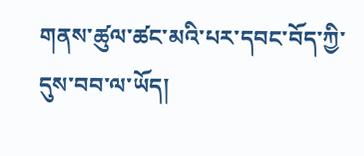གནས་ཚུལ་ཚང་མའི་པར་དབང་བོད་ཀྱི་དུས་བབ་ལ་ཡོད།